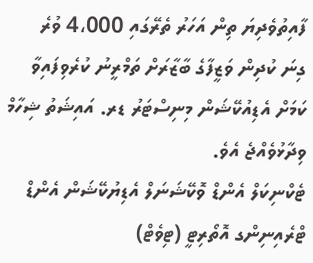ފާއިތުވެދިޔަ ތިން އަހަރު ތެރޭގައި 4،000 ވުރެ ގިނަ ކުދިން ވަޒީފާގެ ބާޒާރަށް ތަމްރީނު ކުރެވިފައިވާ ކަމަށް އެޑިއުކޭޝަން މިނިސްޓަރު ޑރ. އައިޝަތު ޝިހާމް ވިދާޅުވެއްޖެ އެވެ.
ޓެކްނިކަލް އެންޑް ވޮކޭޝަނަލް އެޑިޔުކޭޝަން އެންޑް ޓްރެއިނިންގ އޮތޯރިޓީ (ޓިވެޓް)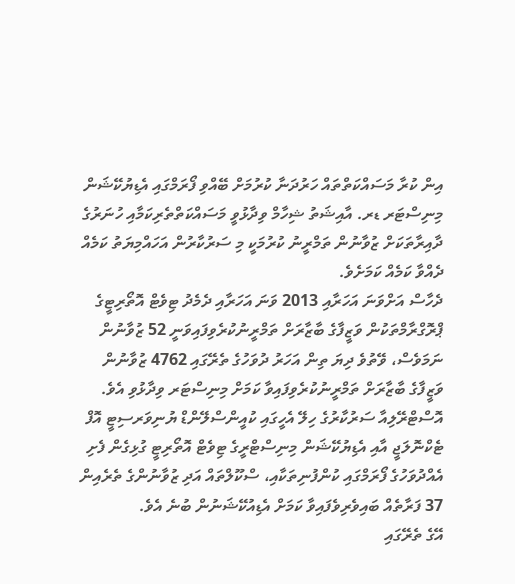އިން ކުރާ މަސައްކަތްތައް ހަރުދަނާ ކުރުމަށް ބޭއްވި ފޯރަމްގައި އެޑިޔުކޭޝަން މިނިސްޓަރ ޑރ. އާއިޝަތު ޝިހާމް ވިދާޅުވީ މަސައްކަތްތެރިކަމާއި ހުނަރުގެ ދާއިރާތަކަށް ޒުވާނުން ތަމްރީނު ކުރުމަކީ މި ސަރުކާރުން އަހައްމިޔަތު ކަމެއް ދެއްވާ ކަމެއް ކަމަށެވެ.
ދެހާސް އަށްވަނަ އަހަރާއި 2013 ވަނަ އަހަރާއި ދެމެދު ޓިވެޓް އޮތޯރިޓީގެ ޕްރޮގްރާމްތަކުން ވަޒީފާގެ ބާޒާރަށް ތަމްރީނުކުރެވިފައިވަނީ 52 ޒުވާނުން ނަމަވެސް، ވޭތުވެ ދިޔަ ތިން އަހަރު ދުވަހުގެ ތެރޭގައި 4762 ޒުވާނުން ވަޒީފާގެ ބާޒާރަށް ތަމްރީނުކުރެވިފައިވާ ކަމަށް މިނިސްޓަރ ވިދާޅުވި އެވެ.
އޮސްޓްރޭލިއާ ސަރުކާރުގެ ހިލޭ އެހީގައި ކުއީންސްލޭންޑް ޔުނިވަރސިޓީ އޮފް ޓެކްނޮލަޖީ އާއި އެޑިޔުކޭޝަން މިނިސްޓްރީގެ ޓިވެޓް އޮތޯރިޓީ ގުޅިގެން ފެށި އެއްދުވަހުގެ ފޯރަމްގައި ކުންފުނިތަކާއި، ސްކޫލްތައް އަދި ޒުވާނުންގެ ތެރެއިން 37 ފަރާތެއް ބައިވެރިވެފައިވާ ކަމަށް އެޑިއުކޭޝަނުން ބުނެ އެވެ.
އޭގެ ތެރޭގައި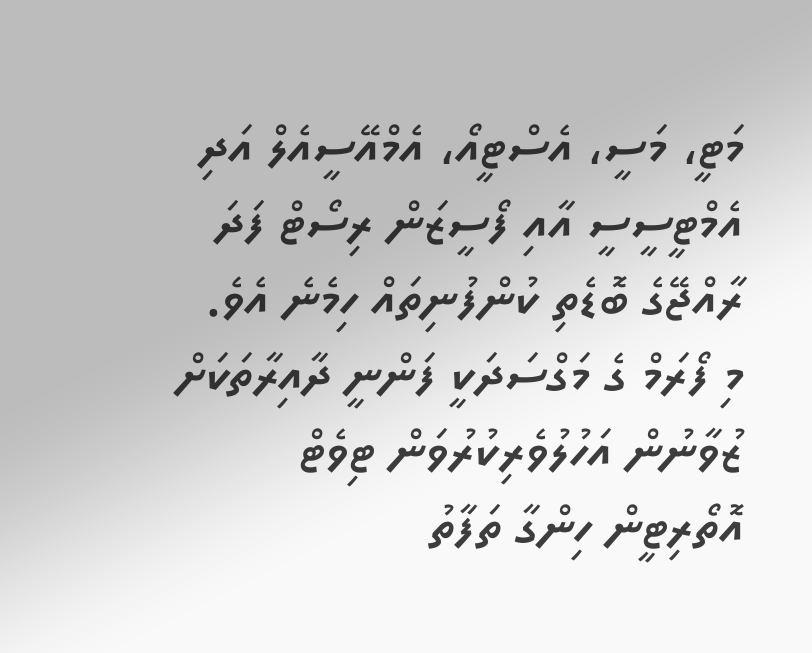މަޓީ، މަސީ، އެސްޓީއޯ، އެމްއޭސީއެލް އަދި އެމްޓީސީސީ އާއި ފޯސީޒަން ރިސޯޓް ފަދަ ރާއްޖޭގެ ބޮޑެތި ކުންފުނިތައް ހިމެނެ އެވެ.
މި ފޯރަމް ގެ މަގްސަދަކީ ފަންނީ ދާއިރާތަކަށް ޒުވާނުން އަހުލުވެރިކުރުވަން ޓިވެޓް އޮތޯރިޓީން ހިންގާ ތަފާތު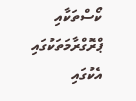ކޯސްތަކާއި ޕްރޮގްރާމަތަކުގައި އެކުގައި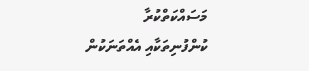މަސައްކަތްކުރާ ކުންފުނިތަކާއި އެއްތަނަކުން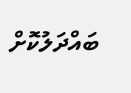ބައްދަލުކޮށް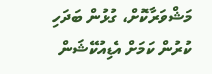މަޝްވަރާކޮށް، ގުޅުން ބަދަހި ކުރުން ކަމަށް އެޑިއުކޭޝަން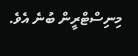މިނިސްޓްރީން ބުނެ އެވެ.